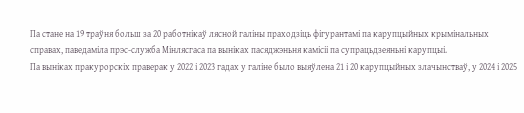Па стане на 19 траўня больш за 20 работнікаў лясной галіны праходзіць фігурантамі па карупцыйных крымінальных справах, паведаміла прэс-служба Мінлясгаса па выніках пасяджэньня камісіі па супрацьдзеяньні карупцыі.
Па выніках пракурорскіх праверак у 2022 і 2023 гадах у галіне было выяўлена 21 і 20 карупцыйных злачынстваў, у 2024 і 2025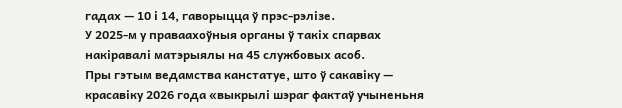гадах — 10 і 14, гаворыцца ў прэс-рэлізе.
У 2025-м у праваахоўныя органы ў такіх спарвах накіравалі матэрыялы на 45 службовых асоб.
Пры гэтым ведамства канстатуе, што ў сакавіку — красавіку 2026 года «выкрылі шэраг фактаў учыненьня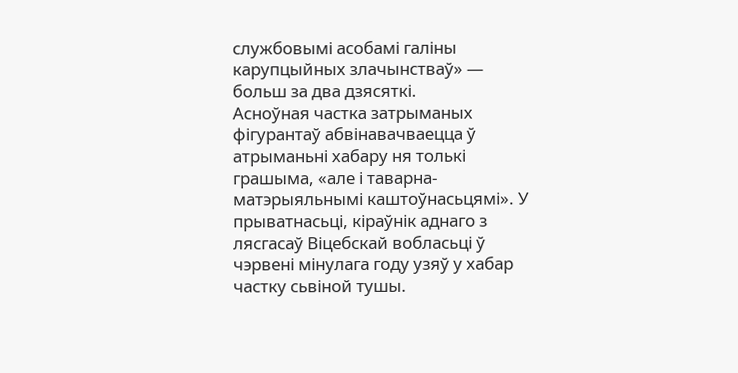службовымі асобамі галіны карупцыйных злачынстваў» — больш за два дзясяткі.
Асноўная частка затрыманых фігурантаў абвінавачваецца ў атрыманьні хабару ня толькі грашыма, «але і таварна-матэрыяльнымі каштоўнасьцямі». У прыватнасьці, кіраўнік аднаго з лясгасаў Віцебскай вобласьці ў чэрвені мінулага году узяў у хабар частку сьвіной тушы.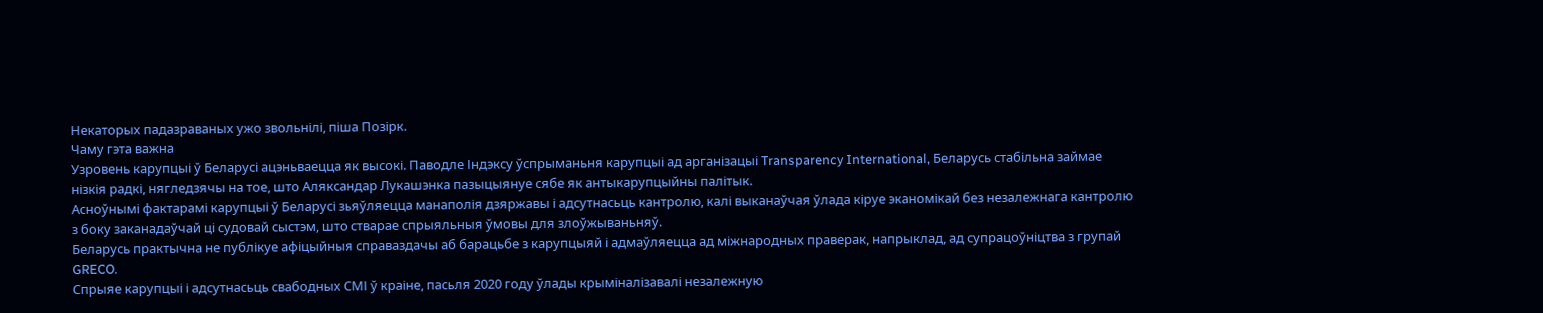Некаторых падазраваных ужо звольнілі, піша Позірк.
Чаму гэта важна
Узровень карупцыі ў Беларусі ацэньваецца як высокі. Паводле Індэксу ўспрыманьня карупцыі ад арганізацыі Transparency International, Беларусь стабільна займае нізкія радкі, нягледзячы на тое, што Аляксандар Лукашэнка пазыцыянуе сябе як антыкарупцыйны палітык.
Асноўнымі фактарамі карупцыі ў Беларусі зьяўляецца манаполія дзяржавы і адсутнасьць кантролю, калі выканаўчая ўлада кіруе эканомікай без незалежнага кантролю з боку заканадаўчай ці судовай сыстэм, што стварае спрыяльныя ўмовы для злоўжываньняў.
Беларусь практычна не публікуе афіцыйныя справаздачы аб барацьбе з карупцыяй і адмаўляецца ад міжнародных праверак, напрыклад, ад супрацоўніцтва з групай GRECO.
Спрыяе карупцыі і адсутнасьць свабодных СМІ ў краіне, пасьля 2020 году ўлады крыміналізавалі незалежную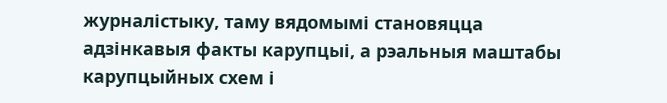журналістыку, таму вядомымі становяцца адзінкавыя факты карупцыі, а рэальныя маштабы карупцыйных схем і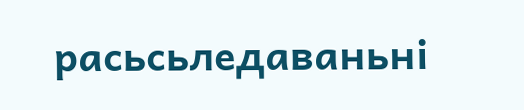расьсьледаваньні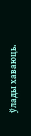ўлады хаваюць.